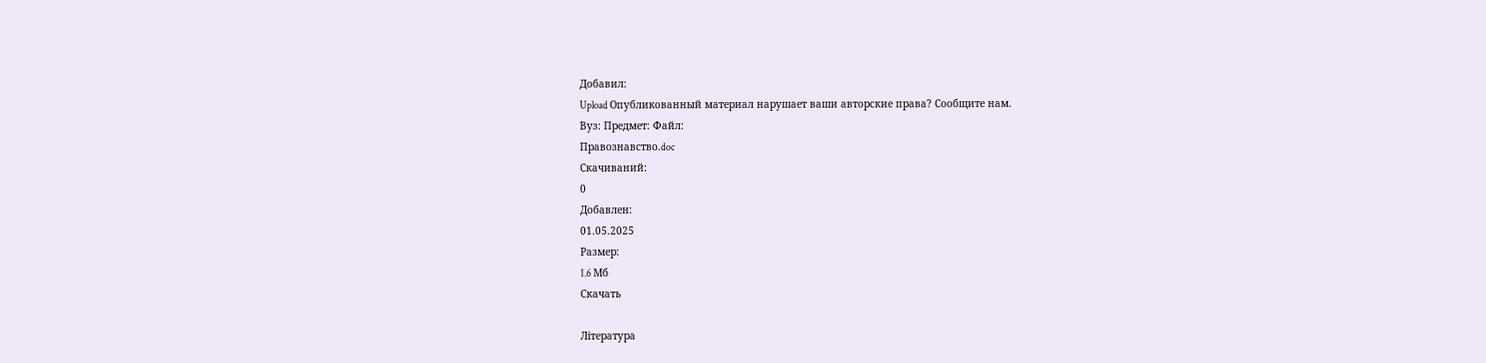Добавил:
Upload Опубликованный материал нарушает ваши авторские права? Сообщите нам.
Вуз: Предмет: Файл:
Правознавство.doc
Скачиваний:
0
Добавлен:
01.05.2025
Размер:
1.6 Mб
Скачать

Література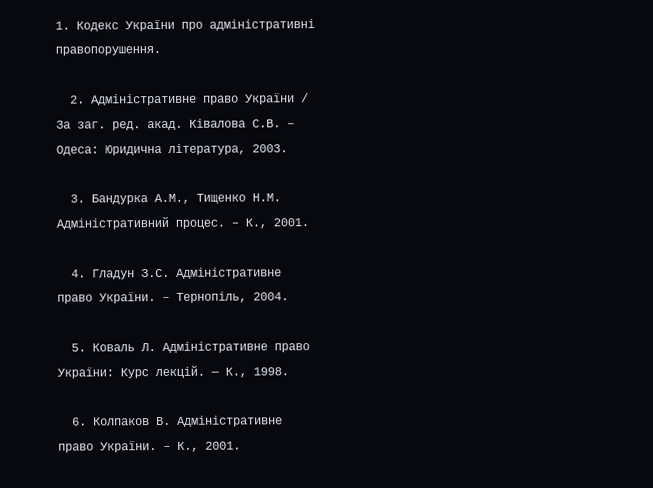1. Кодекс України про адміністративні правопорушення.

  2. Адміністративне право України / За заг. ред. акад. Ківалова С.В. – Одеса: Юридична література, 2003.

  3. Бандурка А.М., Тищенко Н.М. Адміністративний процес. – К., 2001.

  4. Гладун З.С. Адміністративне право України. – Тернопіль, 2004.

  5. Коваль Л. Адміністративне право України: Курс лекцій. — К., 1998.

  6. Колпаков В. Адміністративне право України. – К., 2001.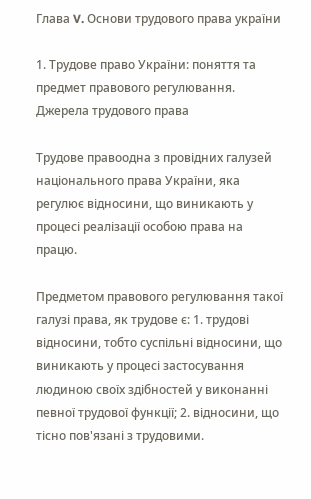Глава V. Основи трудового права україни

1. Трудове право України: поняття та предмет правового регулювання. Джерела трудового права

Трудове правоодна з провідних галузей національного права України, яка регулює відносини, що виникають у процесі реалізації особою права на працю.

Предметом правового регулювання такої галузі права, як трудове є: 1. трудові відносини, тобто суспільні відносини, що виникають у процесі застосування людиною своїх здібностей у виконанні певної трудової функції; 2. відносини, що тісно пов'язані з трудовими.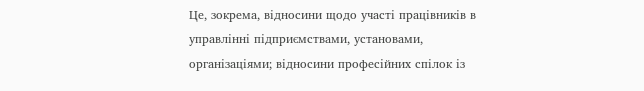Це, зокрема, відносини щодо участі працівників в управлінні підприємствами, установами, організаціями; відносини професійних спілок із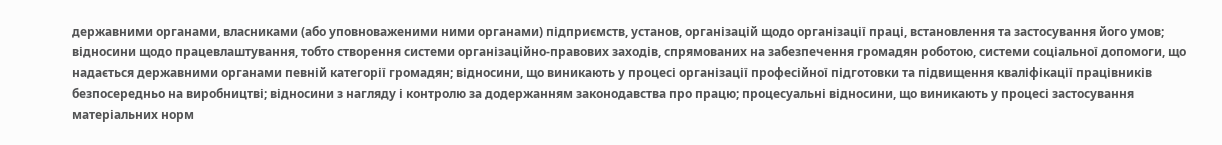державними органами, власниками (або уповноваженими ними органами) підприємств, установ, організацій щодо організації праці, встановлення та застосування його умов; відносини щодо працевлаштування, тобто створення системи організаційно-правових заходів, спрямованих на забезпечення громадян роботою, системи соціальної допомоги, що надається державними органами певній категорії громадян; відносини, що виникають у процесі організації професійної підготовки та підвищення кваліфікації працівників безпосередньо на виробництві; відносини з нагляду і контролю за додержанням законодавства про працю; процесуальні відносини, що виникають у процесі застосування матеріальних норм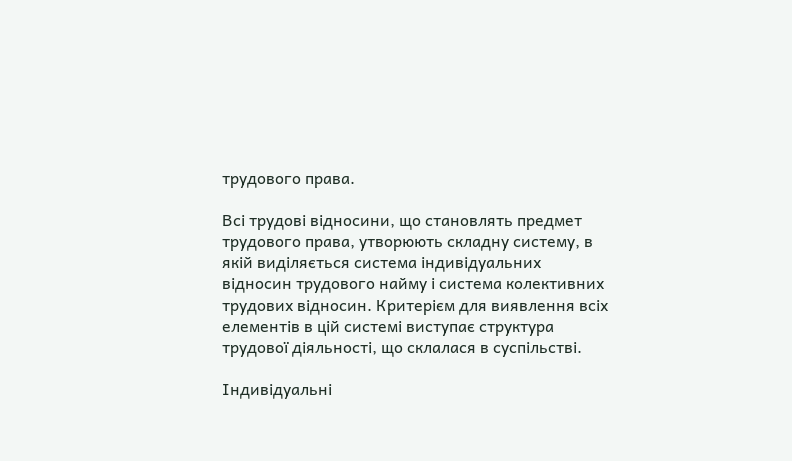трудового права.

Всі трудові відносини, що становлять предмет трудового права, утворюють складну систему, в якій виділяється система індивідуальних відносин трудового найму і система колективних трудових відносин. Критерієм для виявлення всіх елементів в цій системі виступає структура трудової діяльності, що склалася в суспільстві.

Індивідуальні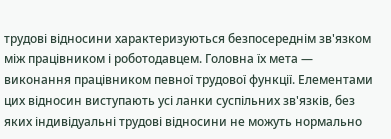трудові відносини характеризуються безпосереднім зв'язком між працівником і роботодавцем. Головна їх мета — виконання працівником певної трудової функції. Елементами цих відносин виступають усі ланки суспільних зв'язків, без яких індивідуальні трудові відносини не можуть нормально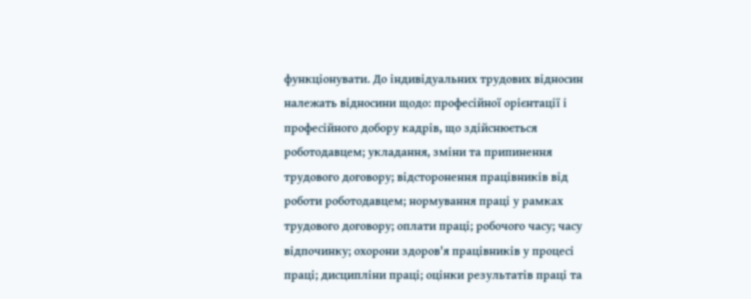функціонувати. До індивідуальних трудових відносин належать відносини щодо: професійної орієнтації і професійного добору кадрів, що здійснюється роботодавцем; укладання, зміни та припинення трудового договору; відсторонення працівників від роботи роботодавцем; нормування праці у рамках трудового договору; оплати праці; робочого часу; часу відпочинку; охорони здоров'я працівників у процесі праці; дисципліни праці; оцінки результатів праці та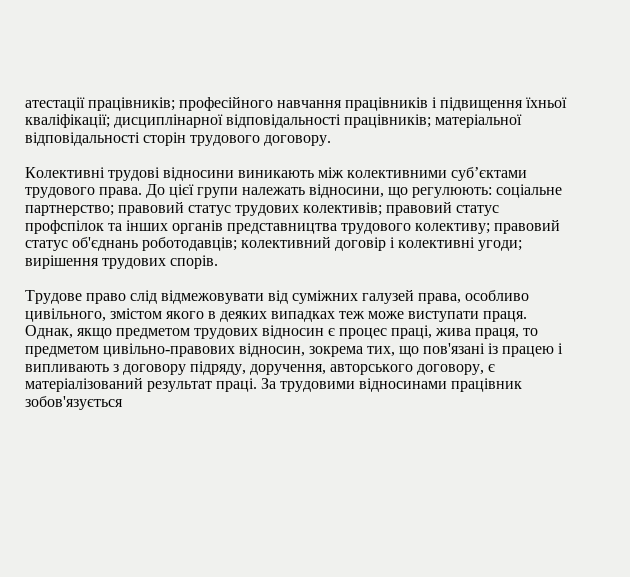атестації працівників; професійного навчання працівників і підвищення їхньої кваліфікації; дисциплінарної відповідальності працівників; матеріальної відповідальності сторін трудового договору.

Колективні трудові відносини виникають між колективними суб’єктами трудового права. До цієї групи належать відносини, що регулюють: соціальне партнерство; правовий статус трудових колективів; правовий статус профспілок та інших органів представництва трудового колективу; правовий статус об'єднань роботодавців; колективний договір і колективні угоди; вирішення трудових спорів.

Трудове право слід відмежовувати від суміжних галузей права, особливо цивільного, змістом якого в деяких випадках теж може виступати праця. Однак, якщо предметом трудових відносин є процес праці, жива праця, то предметом цивільно-правових відносин, зокрема тих, що пов'язані із працею і випливають з договору підряду, доручення, авторського договору, є матеріалізований результат праці. За трудовими відносинами працівник зобов'язується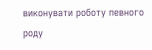виконувати роботу певного роду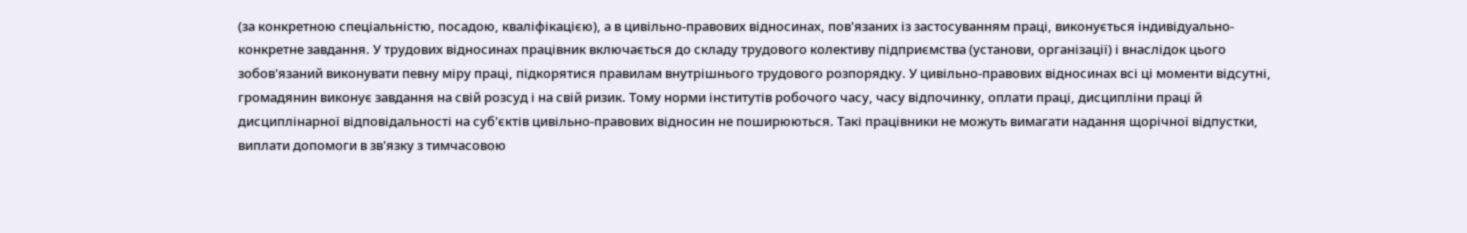(за конкретною спеціальністю, посадою, кваліфікацією), а в цивільно-правових відносинах, пов'язаних із застосуванням праці, виконується індивідуально-конкретне завдання. У трудових відносинах працівник включається до складу трудового колективу підприємства (установи, організації) і внаслідок цього зобов'язаний виконувати певну міру праці, підкорятися правилам внутрішнього трудового розпорядку. У цивільно-правових відносинах всі ці моменти відсутні, громадянин виконує завдання на свій розсуд і на свій ризик. Тому норми інститутів робочого часу, часу відпочинку, оплати праці, дисципліни праці й дисциплінарної відповідальності на суб'єктів цивільно-правових відносин не поширюються. Такі працівники не можуть вимагати надання щорічної відпустки, виплати допомоги в зв'язку з тимчасовою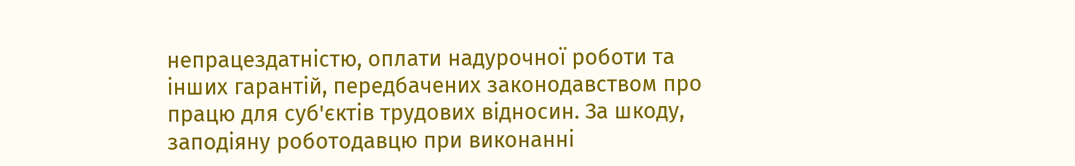непрацездатністю, оплати надурочної роботи та інших гарантій, передбачених законодавством про працю для суб'єктів трудових відносин. За шкоду, заподіяну роботодавцю при виконанні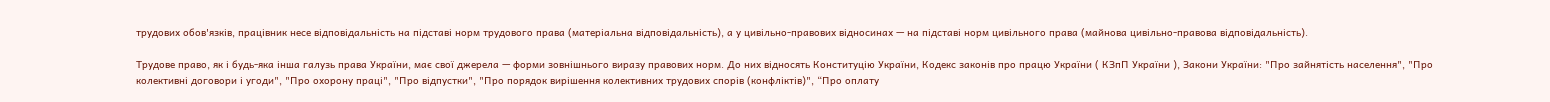трудових обов'язків, працівник несе відповідальність на підставі норм трудового права (матеріальна відповідальність), а у цивільно-правових відносинах — на підставі норм цивільного права (майнова цивільно-правова відповідальність).

Трудове право, як і будь-яка інша галузь права України, має свої джерела — форми зовнішнього виразу правових норм. До них відносять Конституцію України, Кодекс законів про працю України ( КЗпП України ), Закони України: "Про зайнятість населення", "Про колективні договори і угоди", "Про охорону праці", "Про відпустки", "Про порядок вирішення колективних трудових спорів (конфліктів)", “Про оплату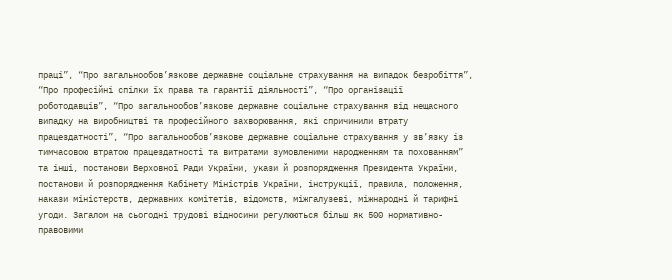праці”, “Про загальнообов’язкове державне соціальне страхування на випадок безробіття”, “Про професійні спілки їх права та гарантії діяльності”, “Про організації роботодавців”, “Про загальнообов’язкове державне соціальне страхування від нещасного випадку на виробництві та професійного захворювання, які спричинили втрату працездатності”, “Про загальнообов’язкове державне соціальне страхування у зв’язку із тимчасовою втратою працездатності та витратами зумовленими народженням та похованням” та інші, постанови Верховної Ради України, укази й розпорядження Президента України, постанови й розпорядження Кабінету Міністрів України, інструкції, правила, положення, накази міністерств, державних комітетів, відомств, міжгалузеві, міжнародні й тарифні угоди. Загалом на сьогодні трудові відносини регулюються більш як 500 нормативно-правовими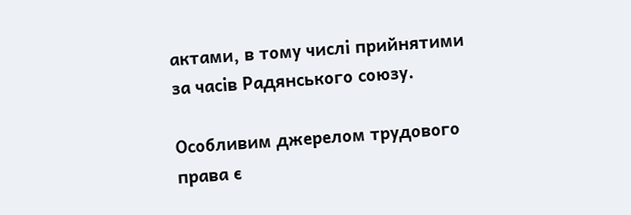актами, в тому числі прийнятими за часів Радянського союзу.

Особливим джерелом трудового права є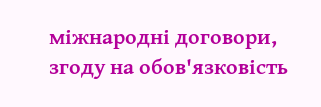міжнародні договори, згоду на обов'язковість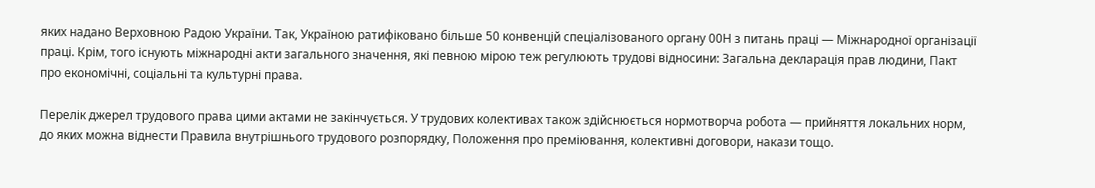яких надано Верховною Радою України. Так, Україною ратифіковано більше 50 конвенцій спеціалізованого органу 00Н з питань праці — Міжнародної організації праці. Крім, того існують міжнародні акти загального значення, які певною мірою теж регулюють трудові відносини: Загальна декларація прав людини, Пакт про економічні, соціальні та культурні права.

Перелік джерел трудового права цими актами не закінчується. У трудових колективах також здійснюється нормотворча робота — прийняття локальних норм, до яких можна віднести Правила внутрішнього трудового розпорядку, Положення про преміювання, колективні договори, накази тощо.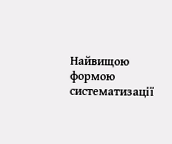Найвищою формою систематизації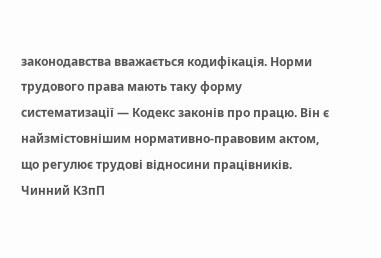законодавства вважається кодифікація. Норми трудового права мають таку форму систематизації — Кодекс законів про працю. Він є найзмістовнішим нормативно-правовим актом, що регулює трудові відносини працівників. Чинний КЗпП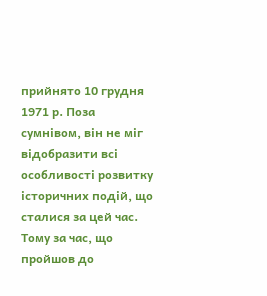прийнято 10 грудня 1971 р. Поза сумнівом, він не міг відобразити всі особливості розвитку історичних подій, що сталися за цей час. Тому за час, що пройшов до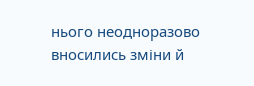нього неодноразово вносились зміни й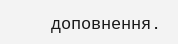доповнення.